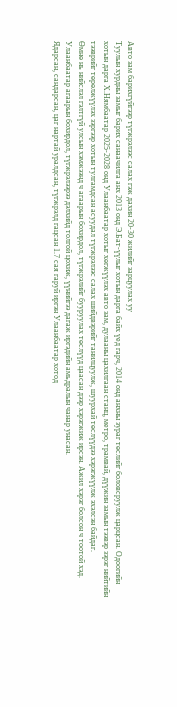Авто зам барихгүйгээр түгжрэлээс салах гэж дахин 20-30 жилийг зарцуулах уу
Туулын хурдны замыг барих санаачилга анх 2013 онд Э.Бат-үүлыг хотын дарга байх үед гарч, 2014 онд анхны зураг төслийг боловсруулж царцсан. Одоогийн хотын дарга Х.Нямбаатар 2025-2028 онд Улаанбаатар хотыг хөгжүүлэх авто зам, дулааны цахилгаан станц, метро, трамвай, дүүжин замын тээвэр зэрэг нийтийн тээврийг төрөлжүүлэх зэргээр хотын тулгамдсан асуудал түгжрэлээс салах шийдвэрийг танилцуулж, шуурхай төслүүдээ хэрэгжүүлж эхэлсэн байдаг.
Өмнө нь нийслэл гэлтгүй улсын хэмжээнд ч агаарын бохирдол, түгжрэлийг бууруулах төслүүд цаасан дээр хэрэгжиж ирсэн. Ажил хэрэг болсон ч тоотой хэд. Улаанбаатар агаарын бохирдол, түгжрэлээрээ дэлхийд толгой цохиж, үүнийгээ дагаж иргэдийн амьдралын чанар унасан.
Ядарсан, сандарсан, цаг нартай уралдсан, түгжрэлд гацсан 1.7 сая гаруй иргэн Улаанбаатар хотод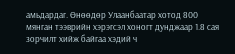амьдардаг. Өнөөдөр Улаанбаатар хотод 800 мянган тээврийн хэрэгсэл хоногт дунджаар 1.8 сая зорчилт хийж байгаа хэдий ч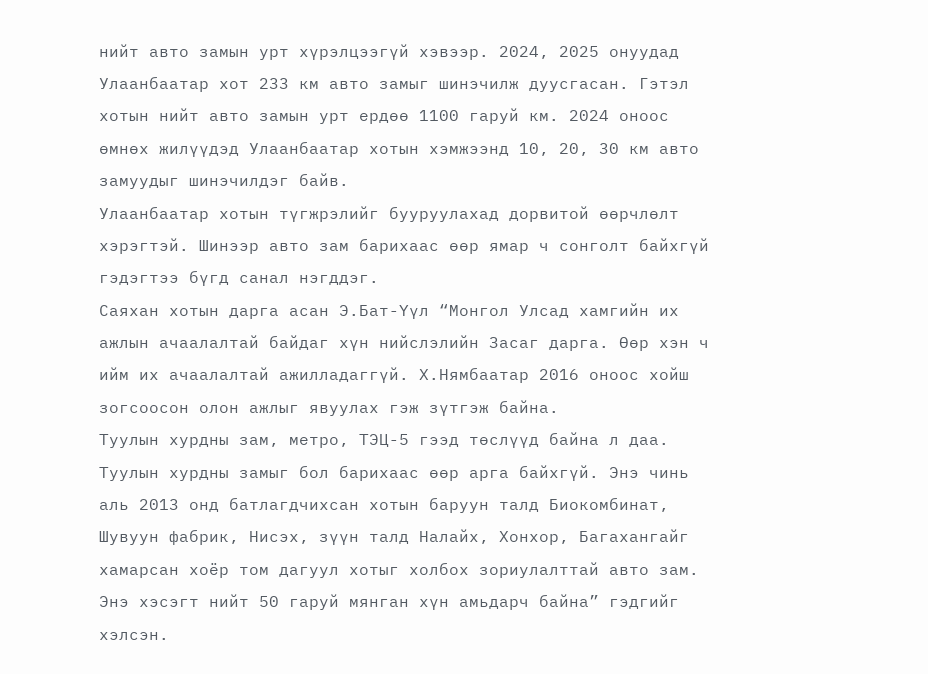нийт авто замын урт хүрэлцээгүй хэвээр. 2024, 2025 онуудад Улаанбаатар хот 233 км авто замыг шинэчилж дуусгасан. Гэтэл хотын нийт авто замын урт ердөө 1100 гаруй км. 2024 оноос өмнөх жилүүдэд Улаанбаатар хотын хэмжээнд 10, 20, 30 км авто замуудыг шинэчилдэг байв.
Улаанбаатар хотын түгжрэлийг бууруулахад дорвитой өөрчлөлт хэрэгтэй. Шинээр авто зам барихаас өөр ямар ч сонголт байхгүй гэдэгтээ бүгд санал нэгддэг.
Саяхан хотын дарга асан Э.Бат-Үүл “Монгол Улсад хамгийн их ажлын ачаалалтай байдаг хүн нийслэлийн Засаг дарга. Өөр хэн ч ийм их ачаалалтай ажилладаггүй. Х.Нямбаатар 2016 оноос хойш зогсоосон олон ажлыг явуулах гэж зүтгэж байна.
Туулын хурдны зам, метро, ТЭЦ-5 гээд төслүүд байна л даа. Туулын хурдны замыг бол барихаас өөр арга байхгүй. Энэ чинь аль 2013 онд батлагдчихсан хотын баруун талд Биокомбинат, Шувуун фабрик, Нисэх, зүүн талд Налайх, Хонхор, Багахангайг хамарсан хоёр том дагуул хотыг холбох зориулалттай авто зам. Энэ хэсэгт нийт 50 гаруй мянган хүн амьдарч байна” гэдгийг хэлсэн.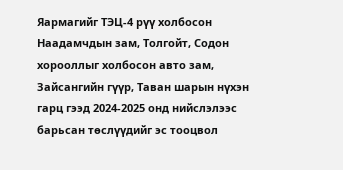Яармагийг ТЭЦ-4 рүү холбосон Наадамчдын зам, Толгойт, Содон хорооллыг холбосон авто зам, Зайсангийн гүүр, Таван шарын нүхэн гарц гээд 2024-2025 онд нийслэлээс барьсан төслүүдийг эс тооцвол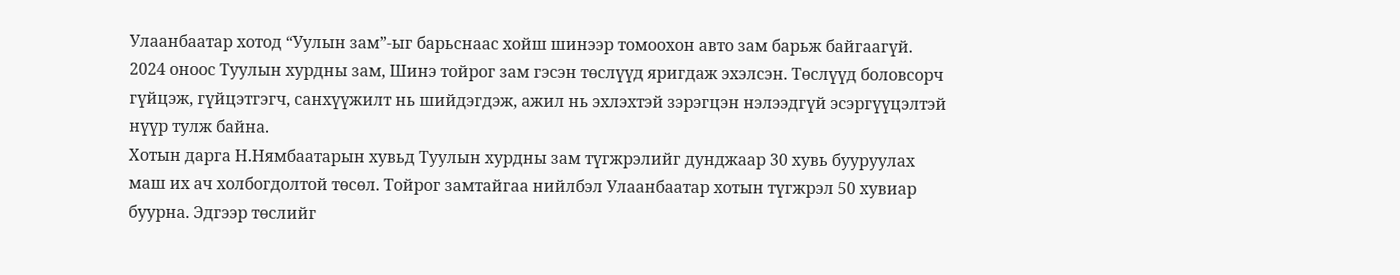Улаанбаатар хотод “Уулын зам”-ыг барьснаас хойш шинээр томоохон авто зам барьж байгаагүй. 2024 оноос Туулын хурдны зам, Шинэ тойрог зам гэсэн төслүүд яригдаж эхэлсэн. Төслүүд боловсорч гүйцэж, гүйцэтгэгч, санхүүжилт нь шийдэгдэж, ажил нь эхлэхтэй зэрэгцэн нэлээдгүй эсэргүүцэлтэй нүүр тулж байна.
Хотын дарга Н.Нямбаатарын хувьд Туулын хурдны зам түгжрэлийг дунджаар 30 хувь бууруулах маш их ач холбогдолтой төсөл. Тойрог замтайгаа нийлбэл Улаанбаатар хотын түгжрэл 50 хувиар буурна. Эдгээр төслийг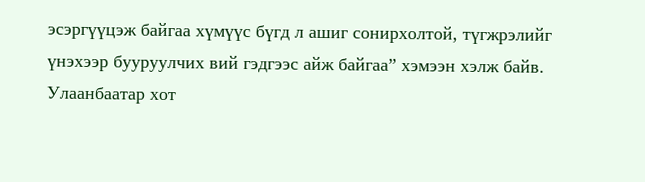эсэргүүцэж байгаа хүмүүс бүгд л ашиг сонирхолтой, түгжрэлийг үнэхээр бууруулчих вий гэдгээс айж байгаа” хэмээн хэлж байв.
Улаанбаатар хот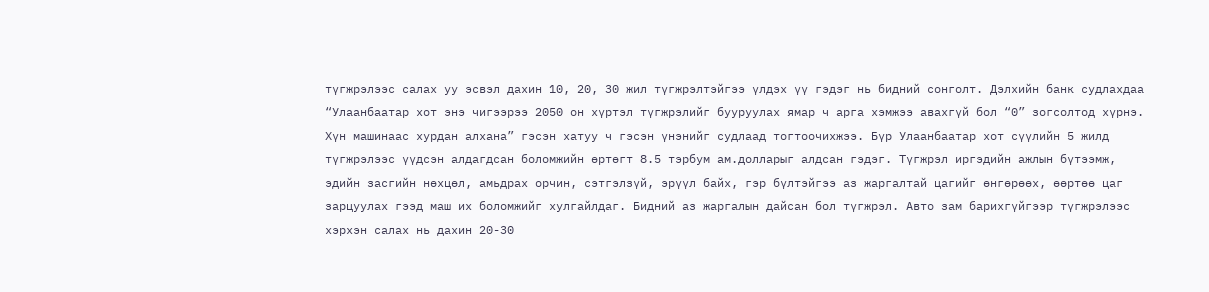түгжрэлээс салах уу эсвэл дахин 10, 20, 30 жил түгжрэлтэйгээ үлдэх үү гэдэг нь бидний сонголт. Дэлхийн банк судлахдаа “Улаанбаатар хот энэ чигээрээ 2050 он хүртэл түгжрэлийг бууруулах ямар ч арга хэмжээ авахгүй бол “0” зогсолтод хүрнэ. Хүн машинаас хурдан алхана” гэсэн хатуу ч гэсэн үнэнийг судлаад тогтоочихжээ. Бүр Улаанбаатар хот сүүлийн 5 жилд түгжрэлээс үүдсэн алдагдсан боломжийн өртөгт 8.5 тэрбум ам.долларыг алдсан гэдэг. Түгжрэл иргэдийн ажлын бүтээмж, эдийн засгийн нөхцөл, амьдрах орчин, сэтгэлзүй, эрүүл байх, гэр бүлтэйгээ аз жаргалтай цагийг өнгөрөөх, өөртөө цаг зарцуулах гээд маш их боломжийг хулгайлдаг. Бидний аз жаргалын дайсан бол түгжрэл. Авто зам барихгүйгээр түгжрэлээс хэрхэн салах нь дахин 20-30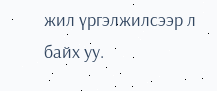жил үргэлжилсээр л байх уу.